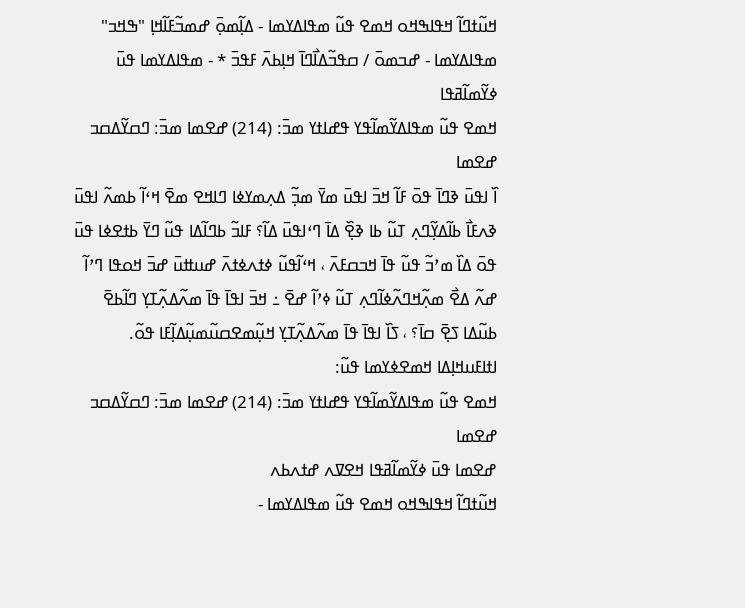ߞߎ߬ߙߣߊ߬ ߞߟߊߒߞߋ ߞߘߐ ߟߎ߬ ߘߟߊߡߌߘߊ - ߡߊ߲߬ߘߋ߲߫ ߝߘߏ߬ߓߊ߬ߞߊ߲ "ߒߞߏ" ߘߟߊߡߌߘߊ - ߝߏߘߋ߫ / ߛߟߏ߬ߡߊ߯ߣߊ߫ ߞߊ߲ߕߍ߫ ߓߟߏ߫ * - ߘߟߊߡߌߘߊ ߟߎ߫ ߦߌ߬ߘߊ߬ߥߟߊ
ߞߘߐ ߟߎ߬ ߘߟߊߡߌ߬ߘߊ߬ߟߌ ߟߝߊߙߌ ߘߏ߫: (214) ߝߐߘߊ ߘߏ߫: ߣߛߌ߬ߡߛߏ ߝߐߘߊ
ߊ߰ ߊߟߎ߫ ߢߣߊ߫ ߟߋ߫ ߓߊ߬ ߞߏ߫ ߊߟߎ߫ ߘߌ߫ ߘߏ߲߬ ߡߍ߲ߘߌߦߊ ߣߊߞߐ ߘߐ߫ ߞߵߊ߬ ߕߘߍ߬ ߊߟߎ߫ ߢߍߓߊ߯ ߕߊ߬ߡߌ߲߬ߣߍ߲ ߠߎ߬ ߕߊ ߢߐ߲߰ ߡߊ߫ ߣߵߊߟߎ߫ ߡߊ߬؟ ߓߊߏ߬ ߕߣߊ߬ߡߊ ߟߎ߬ ߣߌ߫ ߕߙߐߦߊ ߟߎ߫ ߟߋ߫ ߡߊ߰ ߘߴߏ߬ ߟߎ߬ ߟߊ߫ ߞߏߛߓߍ߫ ، ߞߵߊ߬ߟߎ߬ ߦߙߍߦߙߍ߫ ߝߎߚߎ߫ ߝߏ߫ ߞߋߟߊ ߣߴߊ߬ ߝߍ߬ ߡߐ߯ ߘߍ߲߬ߞߣߍ߬ߦߊ߬ߣߍ߲ ߠߎ߬ ߦߴߊ߬ ߝߐ߫ ߸ ߞߏ߫ ߊߟߊ߫ ߟߊ߫ ߘߍ߬ߡߍ߲߬ߠߌ߲ ߣߊ߬ߕߐ߫ ߕߎ߬ߡߊ ߖߐ߲߫ ߛߊ߫؟ ، ߖߊ߰ ߊߟߊ߫ ߟߊ߫ ߘߍ߬ߡߍ߲߬ߠߌ߲ ߞߎ߲߬ߘߐߛߎ߬ߘߎ߲߬ߡߊ߲߬ߓߊ ߟߋ߬.
ߊߙߊߓߎߞߊ߲ߡߊ ߞߘߐߦߌߘߊ ߟߎ߬:
ߞߘߐ ߟߎ߬ ߘߟߊߡߌ߬ߘߊ߬ߟߌ ߟߝߊߙߌ ߘߏ߫: (214) ߝߐߘߊ ߘߏ߫: ߣߛߌ߬ߡߛߏ ߝߐߘߊ
ߝߐߘߊ ߟߎ߫ ߦߌ߬ߘߊ߬ߥߟߊ ߞߐߜߍ ߝߙߍߕߍ
ߞߎ߬ߙߣߊ߬ ߞߟߊߒߞߋ ߞߘߐ ߟߎ߬ ߘߟߊߡߌߘߊ -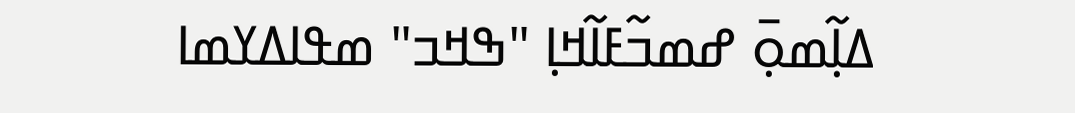ߡߊ߲߬ߘߋ߲߫ ߝߘߏ߬ߓߊ߬ߞߊ߲ "ߒߞߏ" ߘߟߊߡߌߘߊ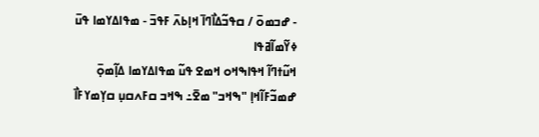- ߝߏߘߋ߫ / ߛߟߏ߬ߡߊ߯ߣߊ߫ ߞߊ߲ߕߍ߫ ߓߟߏ߫ - ߘߟߊߡߌߘߊ ߟߎ߫ ߦߌ߬ߘߊ߬ߥߟߊ
ߞߎ߬ߙߣߊ߬ ߞߟߊߒߞߋ ߞߘߐ ߟߎ߬ ߘߟߊߡߌߘߊ ߡߊ߲߬ߘߋ߲߫ ߝߘߏ߬ߓߊ߬ߞߊ߲ "ߒߞߏ" ߘߐ߫߸ ߒߞߏ ߛߓߍߛߎ߲ ߛߌ߲ߘߌߓߊ߯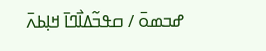ߝߏߘߋ߫ / ߛߟߏ߬ߡߊ߯ߣߊ߫ ߞߊ߲ߕߍ߫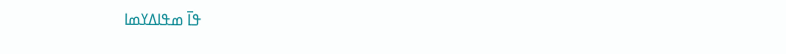ߟߊ߫ ߘߟߊߡߌߘߊ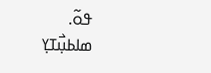ߟߋ߬.
ߘߊߕߎ߲߯ߠߌ߲